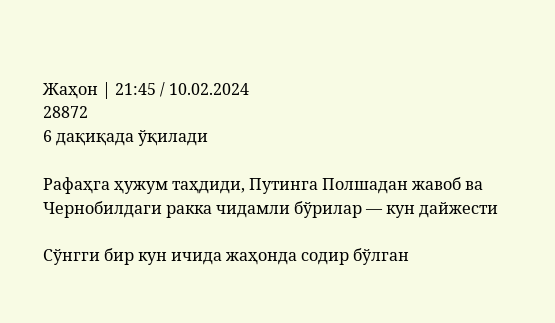Жаҳон | 21:45 / 10.02.2024
28872
6 дақиқада ўқилади

Рафаҳга ҳужум таҳдиди, Путинга Полшадан жавоб ва Чернобилдаги ракка чидамли бўрилар — кун дайжести

Сўнгги бир кун ичида жаҳонда содир бўлган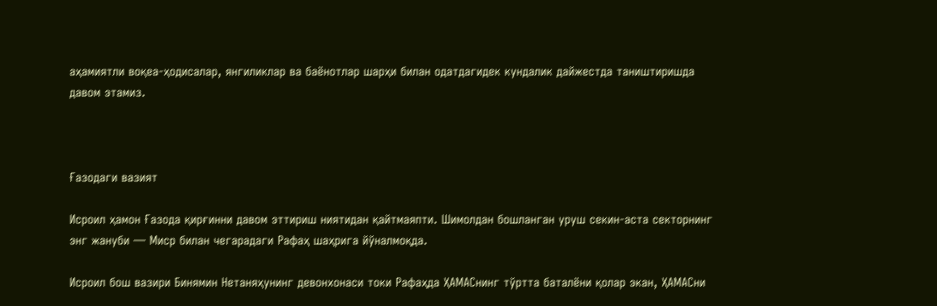аҳамиятли воқеа-ҳодисалар, янгиликлар ва баёнотлар шарҳи билан одатдагидек кундалик дайжестда таништиришда давом этамиз.



Ғазодаги вазият

Исроил ҳамон Ғазода қирғинни давом эттириш ниятидан қайтмаяпти. Шимолдан бошланган уруш секин-аста секторнинг энг жануби — Миср билан чегарадаги Рафаҳ шаҳрига йўналмоқда.

Исроил бош вазири Бинямин Нетаняҳунинг девонхонаси токи Рафаҳда ҲАМАСнинг тўртта баталёни қолар экан, ҲАМАСни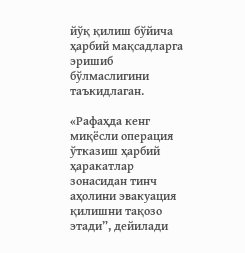йўқ қилиш бўйича ҳарбий мақсадларга эришиб бўлмаслигини таъкидлаган.

«Рафаҳда кенг миқёсли операция ўтказиш ҳарбий ҳаракатлар зонасидан тинч аҳолини эвакуация қилишни тақозо этади”, дейилади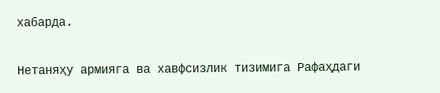хабарда.

Нетаняҳу армияга ва хавфсизлик тизимига Рафаҳдаги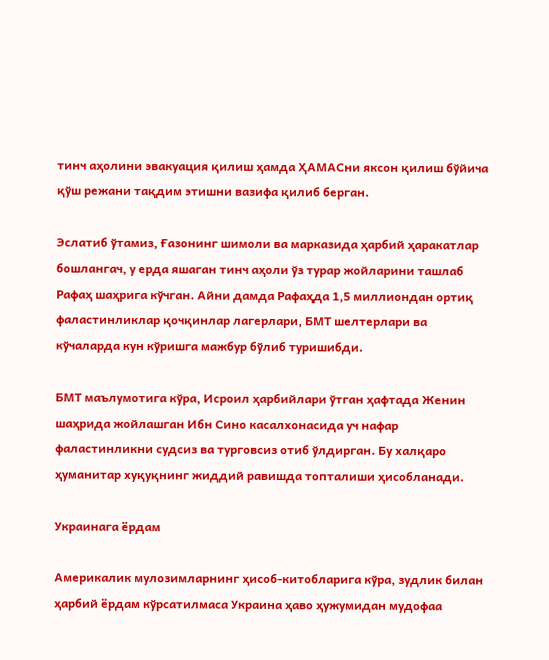тинч аҳолини эвакуация қилиш ҳамда ҲАМАСни яксон қилиш бўйича қўш режани тақдим этишни вазифа қилиб берган.

Эслатиб ўтамиз, Ғазонинг шимоли ва марказида ҳарбий ҳаракатлар бошлангач, у ерда яшаган тинч аҳоли ўз турар жойларини ташлаб Рафаҳ шаҳрига кўчган. Айни дамда Рафаҳда 1,5 миллиондан ортиқ фаластинликлар қочқинлар лагерлари, БМТ шелтерлари ва кўчаларда кун кўришга мажбур бўлиб туришибди.

БМТ маълумотига кўра, Исроил ҳарбийлари ўтган ҳафтада Женин шаҳрида жойлашган Ибн Сино касалхонасида уч нафар фаластинликни судсиз ва турговсиз отиб ўлдирган. Бу халқаро ҳуманитар хуқуқнинг жиддий равишда топталиши ҳисобланади.

Украинага ёрдам

Америкалик мулозимларнинг ҳисоб-китобларига кўра, зудлик билан ҳарбий ёрдам кўрсатилмаса Украина ҳаво ҳужумидан мудофаа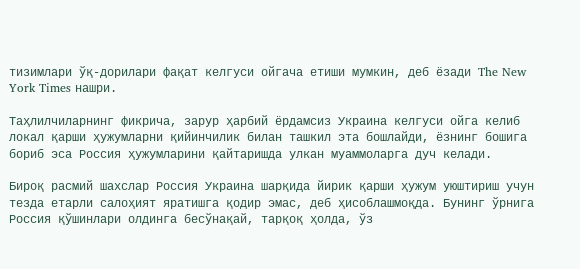тизимлари ўқ-дорилари фақат келгуси ойгача етиши мумкин, деб ёзади The New York Times нашри.

Таҳлилчиларнинг фикрича, зарур ҳарбий ёрдамсиз Украина келгуси ойга келиб локал қарши ҳужумларни қийинчилик билан ташкил эта бошлайди, ёзнинг бошига бориб эса Россия ҳужумларини қайтаришда улкан муаммоларга дуч келади.

Бироқ расмий шахслар Россия Украина шарқида йирик қарши ҳужум уюштириш учун тезда етарли салоҳият яратишга қодир эмас, деб ҳисоблашмоқда. Бунинг ўрнига Россия қўшинлари олдинга бесўнақай, тарқоқ ҳолда, ўз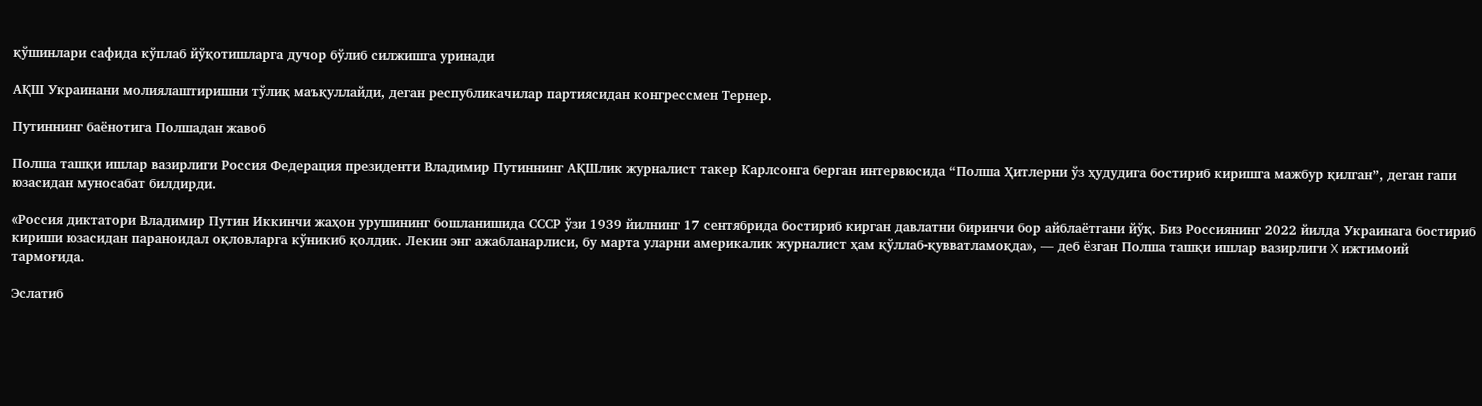қўшинлари сафида кўплаб йўқотишларга дучор бўлиб силжишга уринади

АҚШ Украинани молиялаштиришни тўлиқ маъқуллайди, деган республикачилар партиясидан конгрессмен Тернер.

Путиннинг баёнотига Полшадан жавоб

Полша ташқи ишлар вазирлиги Россия Федерация президенти Владимир Путиннинг АҚШлик журналист такер Карлсонга берган интервюсида “Полша Ҳитлерни ўз ҳудудига бостириб киришга мажбур қилган”, деган гапи юзасидан муносабат билдирди.

«Россия диктатори Владимир Путин Иккинчи жаҳон урушининг бошланишида СССР ўзи 1939 йилнинг 17 сентябрида бостириб кирган давлатни биринчи бор айблаётгани йўқ. Биз Россиянинг 2022 йилда Украинага бостириб кириши юзасидан параноидал оқловларга кўникиб қолдик. Лекин энг ажабланарлиси, бу марта уларни америкалик журналист ҳам қўллаб-қувватламоқда», — деб ёзган Полша ташқи ишлар вазирлиги X ижтимоий тармоғида.

Эслатиб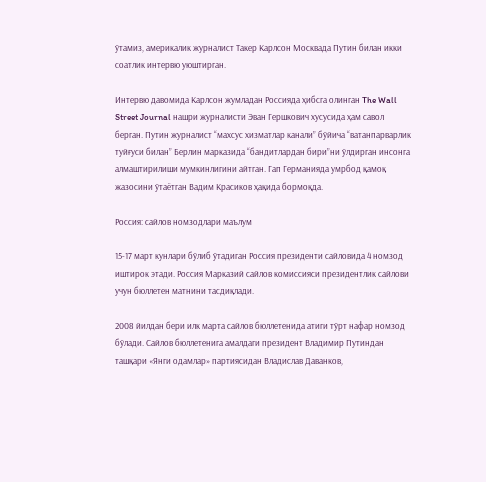ўтамиз, америкалик журналист Такер Карлсон Москвада Путин билан икки соатлик интервю уюштирган.

Интервю давомида Карлсон жумладан Россияда ҳибсга олинган The Wall Street Journal нашри журналисти Эван Гершкович хусусида ҳам савол берган. Путин журналист “махсус хизматлар канали” бўйича “ватанпарварлик туйғуси билан” Берлин марказида “бандитлардан бири”ни ўлдирган инсонга алмаштирилиши мумкинлигини айтган. Гап Германияда умрбод қамоқ жазосини ўтаётган Вадим Красиков ҳақида бормоқда.

Россия: сайлов номзодлари маълум

15-17 март кунлари бўлиб ўтадиган Россия президенти сайловида 4 номзод иштирок этади. Россия Марказий сайлов комиссияси президентлик сайлови учун бюллетен матнини тасдиқлади.

2008 йилдан бери илк марта сайлов бюллетенида атиги тўрт нафар номзод бўлади. Сайлов бюллетенига амалдаги президент Владимир Путиндан ташқари «Янги одамлар» партиясидан Владислав Даванков,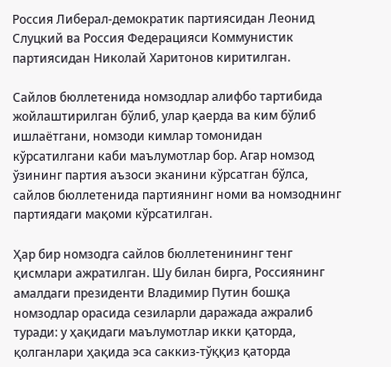Россия Либерал-демократик партиясидан Леонид Слуцкий ва Россия Федерацияси Коммунистик партиясидан Николай Харитонов киритилган.

Сайлов бюллетенида номзодлар алифбо тартибида жойлаштирилган бўлиб, улар қаерда ва ким бўлиб ишлаётгани, номзоди кимлар томонидан кўрсатилгани каби маълумотлар бор. Агар номзод ўзининг партия аъзоси эканини кўрсатган бўлса, сайлов бюллетенида партиянинг номи ва номзоднинг партиядаги мақоми кўрсатилган.

Ҳар бир номзодга сайлов бюллетенининг тенг қисмлари ажратилган. Шу билан бирга, Россиянинг амалдаги президенти Владимир Путин бошқа номзодлар орасида сезиларли даражада ажралиб туради: у ҳақидаги маълумотлар икки қаторда, қолганлари ҳақида эса саккиз-тўққиз қаторда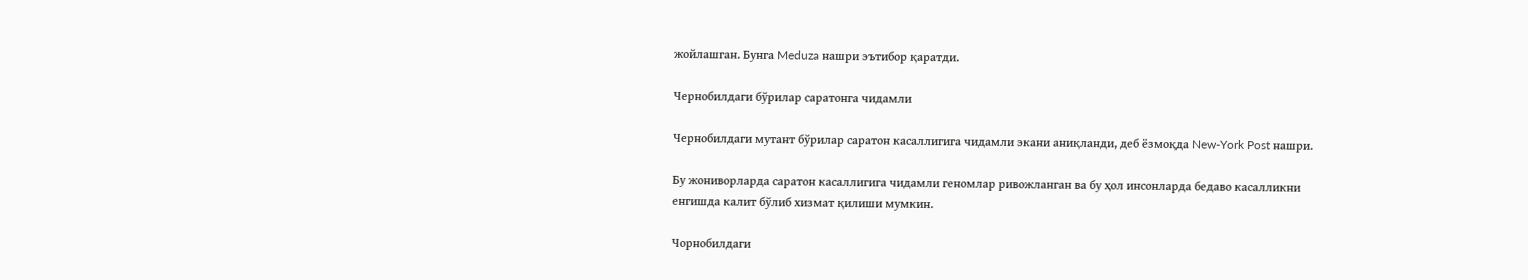жойлашган. Бунга Meduza нашри эътибор қаратди.

Чернобилдаги бўрилар саратонга чидамли

Чернобилдаги мутант бўрилар саратон касаллигига чидамли экани аниқланди, деб ёзмоқда New-York Post нашри.

Бу жониворларда саратон касаллигига чидамли геномлар ривожланган ва бу ҳол инсонларда бедаво касалликни енгишда калит бўлиб хизмат қилиши мумкин.

Чорнобилдаги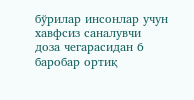бўрилар инсонлар учун хавфсиз саналувчи доза чегарасидан 6 баробар ортиқ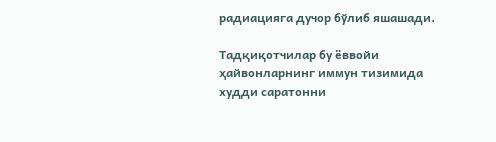радиацияга дучор бўлиб яшашади.

Тадқиқотчилар бу ёввойи ҳайвонларнинг иммун тизимида худди саратонни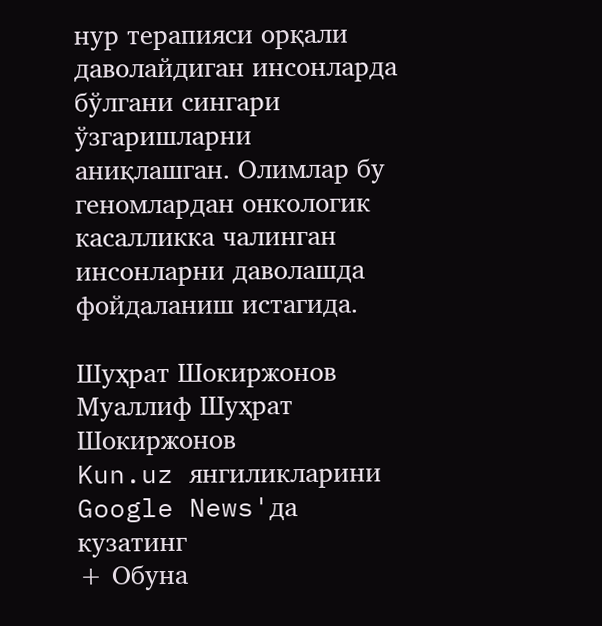нур терапияси орқали даволайдиган инсонларда бўлгани сингари ўзгаришларни аниқлашган. Олимлар бу геномлардан онкологик касалликка чалинган инсонларни даволашда фойдаланиш истагида.

Шуҳрат Шокиржонов
Муаллиф Шуҳрат Шокиржонов
Kun.uz янгиликларини Google News'да кузатинг
+ Обуна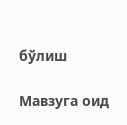бўлиш

Мавзуга оид